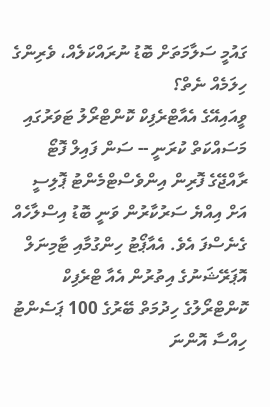ގައުމީ ސަލާމަތަށް ބޮޑު ނުރައްކަލެއް، ވެރިންގެ ހިލަމެއް ނެތް؟
ވީއައިއޭގެ އެއާޓްރެފިކް ކޮންޓްރޯލު ޓަވަރުގައި މަސައްކަތް ކުރަނީ -- ސަން ފައިލް ފޮޓޯ
ރާއްޖޭގެ ފޮރިން އިންވެސްޓްމެންޓު ޕޮލިސީ އަށް އިއްޔެ ސަރުކާރުން ވަނީ ބޮޑު އިސްލާހެއް ގެނެސްފަ އެވެ. އެއާޕޯޓު ހިންގުމާއި ޓާމިނަލް އޮޕަރޭޝަނުގެ އިތުރުން އެއާ ޓްރެފިކް ކޮންޓްރޯލުގެ ހިދުމަތް ބޭރުގެ 100 ޕަސެންޓު ހިއްސާ އޮންނަ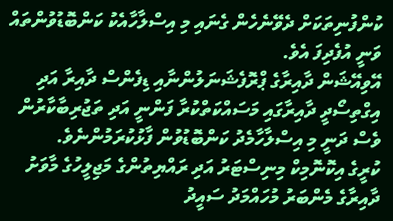ކުންފުނިތަކަށް ދެވޭނެހެން ގެނައި މި އިސްލާހާއެކު ކަންބޮޑުވުންތައް ވަނީ އުފެދިފަ އެވެ.
އޭވިއޭޝަން ދާއިރާގެ ޕްރޮފެޝަނަލުންނާއި ޑިފެންސް ދާއިރާ އަދި އިގްތިސޯދީ ދާއިރާގައި މަސައްކަތްކުރާ ފަންނީ އަދި ތަޖުރިބާކާރުން ވެސް ދަނީ މި އިސްލާހާމެދު ކަންބޮޑުވުން ފާޅުކުރަމުންނެވެ.
ކުރީގެ އިކޮނޮމިކް މިނިސްޓަރު އަދި ރައްޔިތުންގެ މަޖިލީހުގެ މާވަށު ދާއިރާގެ މެންބަރު މުހައްމަދު ސައީދު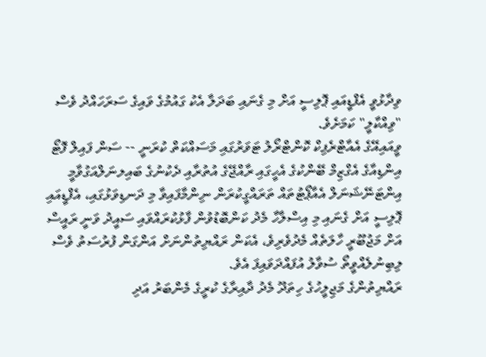ވިދާޅުވީ އެފްޑީއައި ޕޮލިސީ އަށް މި ގެނައި ބަދަލާ އެކު ގައުމުގެ ވައިގެ ސަރަހައްދު ވެސް "ވިއްކާލީ" ކަމަށެވެ.
ވީއައިއޭގެ އެއާޓްރެފިކް ކޮންޓްރޯލު ޓަވަރުގައި މަސައްކަތް ކުރަނީ -- ސަން ފައިލް ފޮޓޯ
އިންޑިއާގެ އެގްޒިމް ބޭންކުގެ އެހީގައި ރާއްޖޭގެ އުތުރާއި ދެކުނުގެ ބައިލނަލްއަގުވާމީ އިންޓަނޭޝަނަލް އެއާޕޯޓުތައް ތަރައްގީކުރަން ނިންމާފައިވާ މި ދަނޑިވަޅުގައި، އެފްޑީއައި ޕޮލިސީ އަށް ގެނައި މި އިސްލާހާ މެދު ކަންބޮޑުވުން ފާޅުކުރައްވައި ސައީދު ވަނީ ރައީސް އަށް މަޖުބޫރީ ހާލަތެއް މެދުވެރިވެ، އެކަން ރައްޔިތުންނަށް އަންގަން ފުރުސަތު ވެސް ލިބިނުލެއްވީތޯ ސުވާލު އުފައްދަވައިފަ އެވެ.
ރައްޔިތުންގެ މަޖިލީހުގެ ހިތަދޫ މެދު ދާއިރާގެ ކުރީގެ މެންބަރު އަދި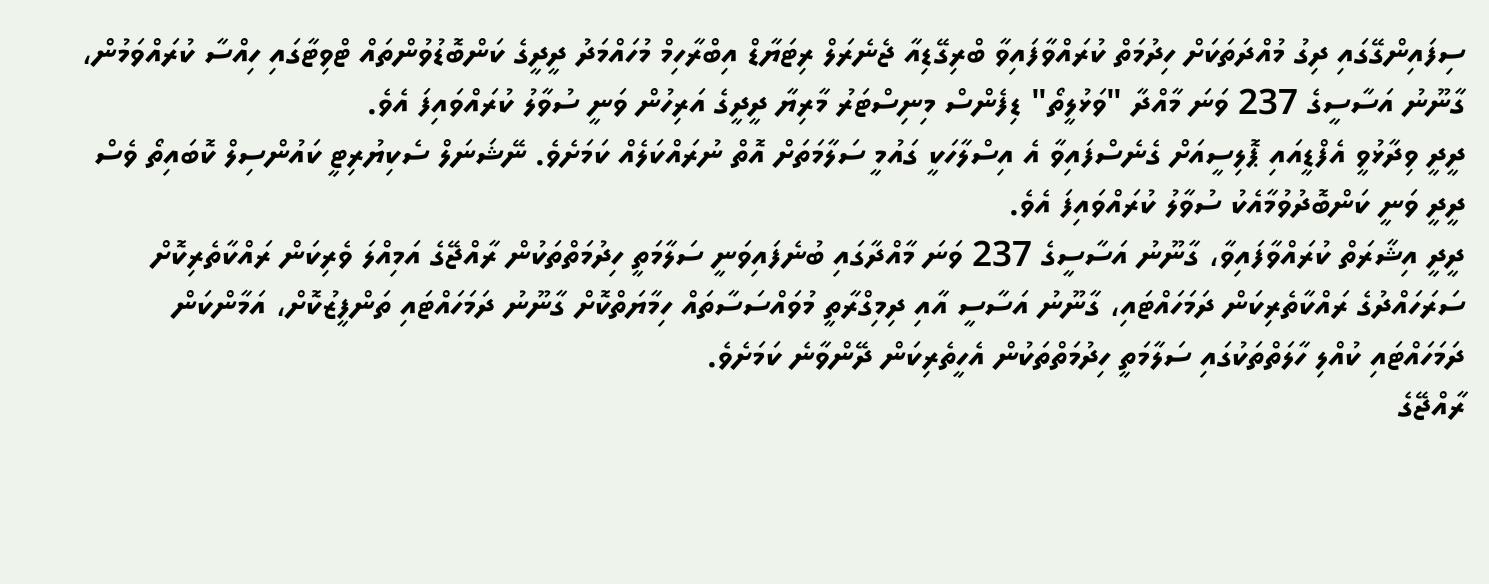ސިފައިންގޭގައި ދިގު މުއްދަތަކަށް ހިދުމަތް ކުރައްވާފައިވާ ބްރިގޭޑިއާ ޖެނެރަލް ރިޓަޔާޑް އިބްރާހިމް މުހައްމަދު ދީދީގެ ކަންބޮޑުވުންތައް ޓްވިޓާގައި ހިއްސާ ކުރައްވަމުން، ގާނޫނު އަސާސީގެ 237 ވަނަ މާއްދާ "ވަޅުލީތޯ" ޑިފެންސް މިނިސްޓަރު މާރިޔާ ދީދީގެ އަރިހުން ވަނީ ސުވާލު ކުރައްވައިފަ އެވެ.
ދީދީ ވިދާޅުވީ އެފްޑީއައި ޕޮލިސީއަށް ގެނެސްފައިވާ އެ އިސްލާހަކީ ގައުމީ ސަލާމަތަށް އޮތް ނުރައްކަލެއް ކަމަށެވެ. ނޭޝަނަލް ސެކިޔުރިޓީ ކައުންސިލް ކޮބައިތޯ ވެސް ދީދީ ވަނީ ކަންބޮދުވުމާއެކު ސުވާލު ކުރައްވައިފަ އެވެ.
ދީދީ އިޝާރަތް ކުރައްވާފައިވާ، ގާނޫނު އަސާސީގެ 237 ވަނަ މާއްދާގައި ބުނެފައިވަނީ ސަލާމަތީ ހިދުމަތްތަކުން ރާއްޖޭގެ އަމިއްލަ ވެރިކަން ރައްކާތެރިކޮށް ސަރަހައްދުގެ ރައްކާތެރިކަން ދަމަހައްޓައި، ގާނޫނު އަސާސީ އާއި ދިމިގްރާތީ މުވައްސަސާތައް ހިމާޔަތްކޮށް ގާނޫނު ދަމަހައްޓައި ތަންފީޒުކޮށް، އަމާންކަން ދަމަހައްޓައި ކުއްލި ހާލަތްތަކުގައި ސަލާމަތީ ހިދުމަތްތަކުން އެހީތެރިކަން ދޭންވާނެ ކަމަށެވެ.
ރާއްޖޭގެ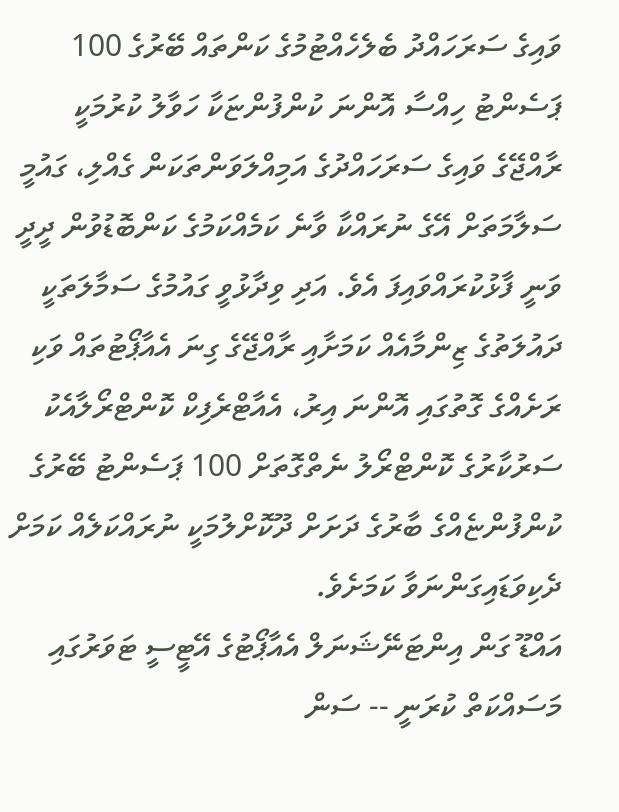ވައިގެ ސަރަހައްދު ބެލެހެއްޓުމުގެ ކަންތައް ބޭރުގެ 100 ޕަސެންޓު ހިއްސާ އޮންނަ ކުންފުންޏަކާ ހަވާލު ކުރުމަކީ ރާއްޖޭގެ ވައިގެ ސަރަހައްދުގެ އަމިއްލަވަންތަކަން ގެއްލި، ގައުމީ ސަލާމަތަށް އޭގެ ނުރައްކާ ވާނެ ކަމެއްކަމުގެ ކަންބޮޑުވުން ދީދީ ވަނީ ފާޅުކުރައްވައިފަ އެވެ. އަދި ވިދާޅުވީ ގައުމުގެ ސަމާލަތަކީ ދައުލަތުގެ ޒިންމާއެއް ކަމަށާއި ރާއްޖޭގެ ގިނަ އެއާޕޯޓުތައް ވަކި ރަށެއްގެ ގޮތުގައި އޮންނަ އިރު، އެއާޓްރެފިކް ކޮންޓްރޯލާއެކު ސަރުކާރުގެ ކޮންޓްރޯލު ނެތްގޮތަށް 100 ޕަސެންޓު ބޭރުގެ ކުންފުންޏެއްގެ ބާރުގެ ދަށަށް ދޫކޮށްލުމަކީ ނުރައްކަލެއް ކަމަށް ދެކިވަޑައިގަންނަވާ ކަމަށެވެ.
އައްޑޫ ގަން އިންޓަނޭޝަނަލް އެއާޕޯޓުގެ އޭޓީސީ ޓަވަރުގައި މަސައްކަތް ކުރަނީ -- ސަން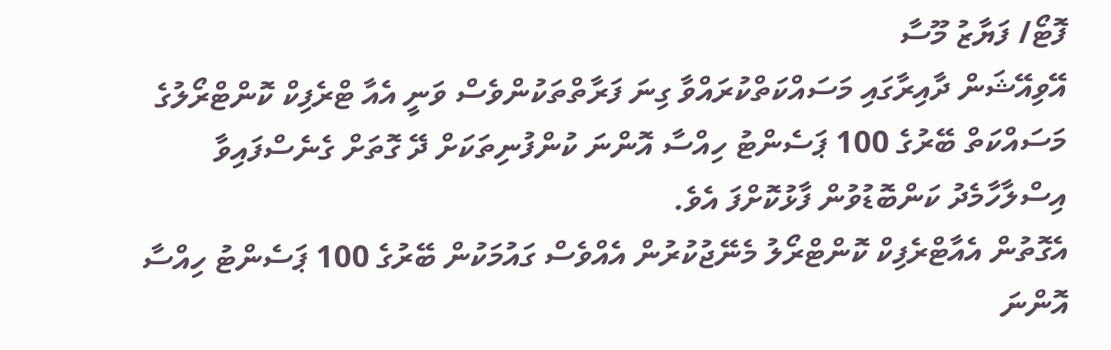ފޮޓޯ/ ފަޔާޒު މޫސާ
އޭވިއޭޝަން ދާއިރާގައި މަސައްކަތްކުރައްވާ ގިނަ ފަރާތްތަކުންވެސް ވަނީ އެއާ ޓްރެފިކް ކޮންޓްރޯލުގެ މަސައްކަތް ބޭރުގެ 100 ޕަސެންޓު ހިއްސާ އޮންނަ ކުންފުނިތަކަށް ދޭ ގޮތަށް ގެނެސްފައިވާ އިސްލާހާމެދު ކަންބޮޑުވުން ފާޅުކޮށްފަ އެވެ.
އެގޮތުން އެއާޓްރެފިކް ކޮންޓްރޯލު މެނޭޖުކުރުން އެއްވެސް ގައުމަކުން ބޭރުގެ 100 ޕަސެންޓު ހިއްސާ އޮންނަ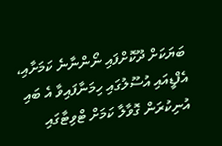ބަޔަކަށް ދޫކޮށްފައި ނޯންނާނެ ކަމަށާއި، އެފްޑީއައި އުސޫލުގައި ހިމަނާފައިވާ އެ ބައި އުނިކުރަން ގޮވާލާ ކަމަށް ޓްވިޓާގައި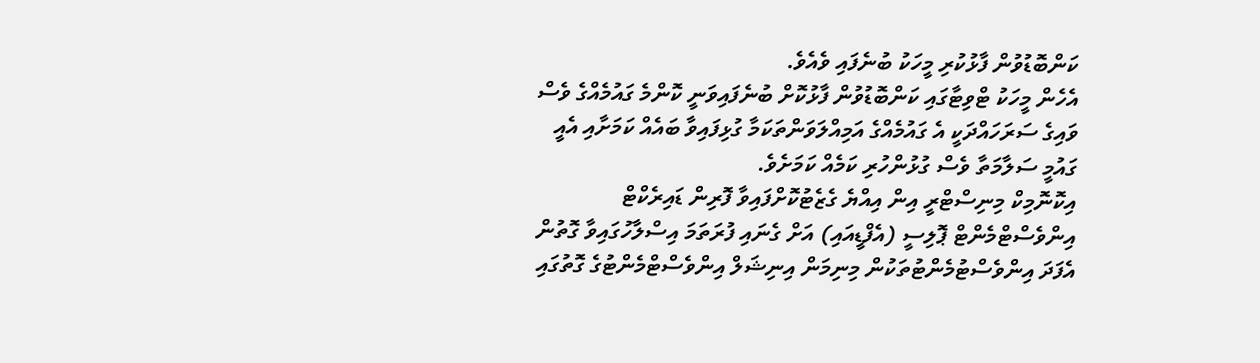ކަންބޮޑުވުން ފާޅުކުރި މީހަކު ބުނެފައި ވެއެވެ.
އެހެން މީހަކު ޓްވިޓާގައި ކަންބޮޑުވުން ފާޅުކޮށް ބުނެފައިވަނީ ކޮންމެ ގައުމެއްގެ ވެސް ވައިގެ ސަރަހައްދަކީ އެ ގައުމެއްގެ އަމިއްލަވަންތަކަމާ ގުޅިފައިވާ ބައެއް ކަމަށާއި އެއީ ގައުމީ ސަލާމަތާ ވެސް ގުޅުންހުރި ކަމެއް ކަމަށެވެ.
އިކޮނޮމިކް މިނިސްޓްރީ އިން އިއްޔެ ގެޒެޓުކޮށްފައިވާ ފޮރިން ޑައިރެކްޓް އިންވެސްޓްމެންޓް ޕޮލިސީ (އެފްޑީއައި) އަށް ގެނައި ފުރަތަމަ އިސްލާހުގައިވާ ގޮތުން އެފަދަ އިންވެސްޓުމެންޓުތަކުން މިނިމަން އިނިޝަލް އިންވެސްޓްމެންޓުގެ ގޮތުގައި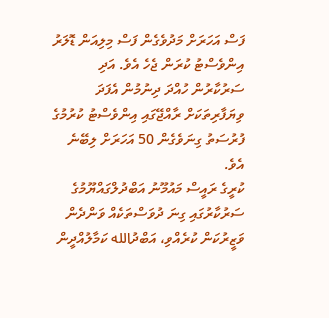ފަސް އަހަރަށް މަދުވެގެން ފަސް މިލިއަން ޑޮލަރު އިންވެސްޓު ކުރަން ޖެހެ އެވެ. އަދި ސަރުކާރުން ހުއްދަ ދިނުމުން އެފަދަ ވިޔަފާރިތަކަށް ރާއްޖޭގައި އިންވެސްޓު ކުރުމުގެ ފުރުސަތު ގިނަވެގެން 50 އަހަރަށް ލިބޭނެ އެވެ.
ކުރީގެ ރައީސް މައުމޫނު އަބްދުލްގައްޔޫމުގެ ސަރުކާރުގައި ގިނަ ދުވަސްތަކެއް ވަންދެން ވަޒީރުކަން ކުރެއްވި، އަބްދުالله ކަމާލުއްދީން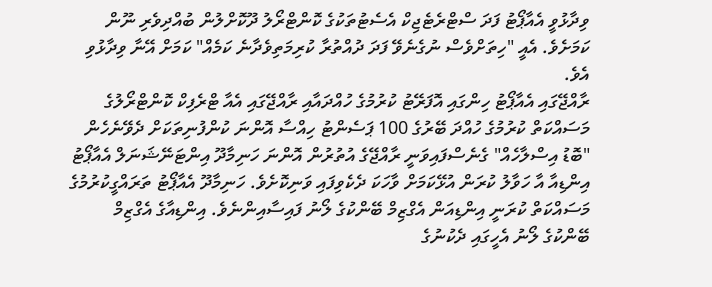ވިދާޅުވީ އެއާޕޯޓު ފަދަ ސްޓްރެޓެޖިކް އެސެޓުތަކުގެ ކޮންޓްރޯލު ދޫކޮށްލުން ބުއްދިވެރި ނޫން ކަމަށެވެ. އެއީ "ހިތަށްވެސް ނުގެނެވޭ ފަދަ ދުއްތުރާ ކުރިމަތިވެދާނެ ކަމެއް" ކަމަށް އޭނާ ވިދާޅުވި އެވެ.
ރާއްޖޭގައި އެއާޕޯޓު ހިންގައި އޮފަރޭޓު ކުރުމުގެ ހުއްދައާއި ރާއްޖޭގައި އެއާ ޓްރެފިކް ކޮންޓްރޯލުގެ މަސައްކަތް ކުރުމުގެ ހުއްދަ ބޭރުގެ 100 ޕަސެންޓު ހިއްސާ އޮންނަ ކުންފުނިތަކަށް ދެވޭނެހެން "ބޮޑު އިސްލާހެއް" ގެނެސްފައިވަނީ ރާއްޖޭގެ އުތުރުން އޮންނަ ހަނިމާދޫ އިންޓަނޭޝަނަލް އެއާޕޯޓު އިންޑިއާ އާ ހަވާލު ކުރަން އުޅޭކަމަށް ވާހަކަ ދެކެވިފައި ވަނިކޮށެވެ. ހަނިމާދޫ އެއާޕޯޓު ތަރައްގީކުރުމުގެ މަސައްކަތް ކުރަނީ އިންޑިއަން އެގްޒިމް ބޭންކުގެ ލޯނު ފައިސާއިންނެވެ. އިންޑިއާގެ އެގްޒިމް ބޭންކުގެ ލޯނު އެހީގައި ދެކުނުގެ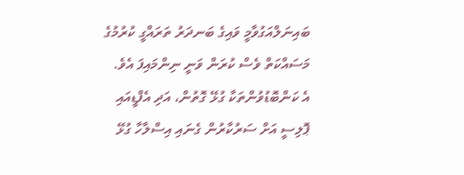ބައިނަލްއަގުވާމީ ވައިގެ ބަނދަރު ތަރައްގީ ކުރުމުގެ މަސައްކަތް ވެސް ކުރަން ވަނީ ނިންމައިފަ އެވެ.
އެ ކަންބޮޑުވުންތަކާ ގުޅޭ ގޮތުން، އަދި އެފްޑީއައި ޕޮލިސީ އަށް ސަރުކާރުން ގެނައި އިސްލާހާ ގުޅޭ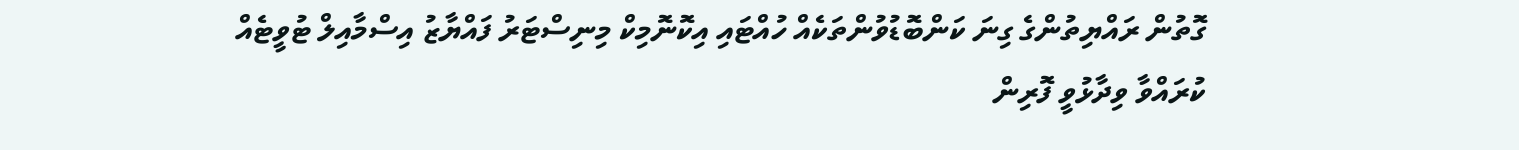ގޮތުން ރައްޔިތުންގެ ގިނަ ކަންބޮޑުވުންތަކެއް ހުއްޓައި އިކޮނޮމިކް މިނިސްޓަރު ފައްޔާޒު އިސްމާއިލް ޓުވީޓެއް ކުރައްވާ ވިދާޅުވީ ފޮރިން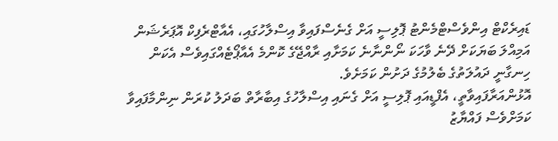ޑައިރެކްޓް އިންވެސްޓްމެންޓު ޕޮލިސީ އަށް ގެނެސްފައިވާ އިސްލާހުގައި، އެއާޓްރެފިކް އޮޕަރެޝަން އަމިއްލަ ބަޔަކަށް ދޭނެ ވާހަކަ ނޯންނާނެ ކަމަށާއި ރާއްޖޭގެ ކޮންމެ އެއާޕޯޓެއްގައިވެސް އެކަން ހިނގާނީ ދައުލަތުގެ ބެލުމުގެ ދަށުން ކަމަށެވެ.
އޮޅުންއަރާފައިވާތީ، އެފްޑީއައި ޕޮލިސީ އަށް ގެނައި އިސްލާހުގެ އިބާރާތް ބަދަލު ކުރަން ނިންމާފައިވާ ކަމަށްވެސް ފައްޔާޒު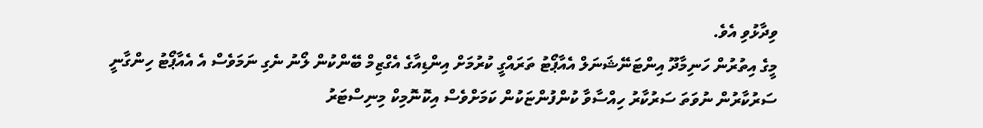ވިދާޅުވި އެވެ.
މީގެ އިތުރުން ހަނިމާދޫ އިންޓަނޭޝަނަލް އެއާޕޯޓު ތަރައްގީ ކުރުމަށް އިންޑިއާގެ އެގްޒިމް ބޭންކުން ލޯނު ނެގި ނަމަވެސް އެ އެއާޕޯޓު ހިންގާނީ ސަރުކާރުން ނުވަތަ ސަރުކާރު ހިއްސާވާ ކުންފުންޏަކުން ކަމަށްވެސް އިކޮނޮމިކް މިނިސްޓަރު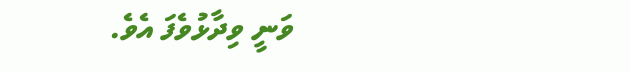ވަނީ ވިދާޅުވެފަ އެވެ.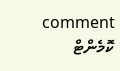comment ކޮމެންޓް